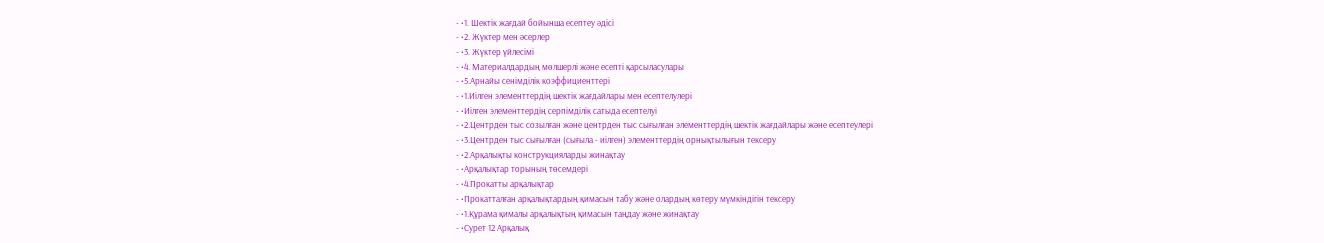- •1. Шектік жағдай бойынша есептеу әдісі
- •2. Жүктер мен әсерлер
- •3. Жүктер үйлесімі
- •4. Материалдардың мөлшерлі және есепті қарсыласулары
- •5.Арнайы сенімділік коэффициенттері
- •1.Иілген элементтердің шектік жағдайлары мен есептелулері
- •Иілген элементтердің серпімділік сатыда есептелуі
- •2.Центрден тыс созылған және центрден тыс сығылған элементтердің шектік жағдайлары және есептеулері
- •3.Центрден тыс сығылған (сығыла - иілген) элементтердің орнықтылығын тексеру
- •2.Арқалықты конструкцияларды жинақтау
- •Арқалықтар торының төсемдері
- •4.Прокатты арқалықтар
- •Прокатталған арқалықтардың қимасын табу және олардың көтеру мүмкіндігін тексеру
- •1.Құрама қималы арқалықтың қимасын таңдау және жинақтау
- •Сурет 12 Арқалық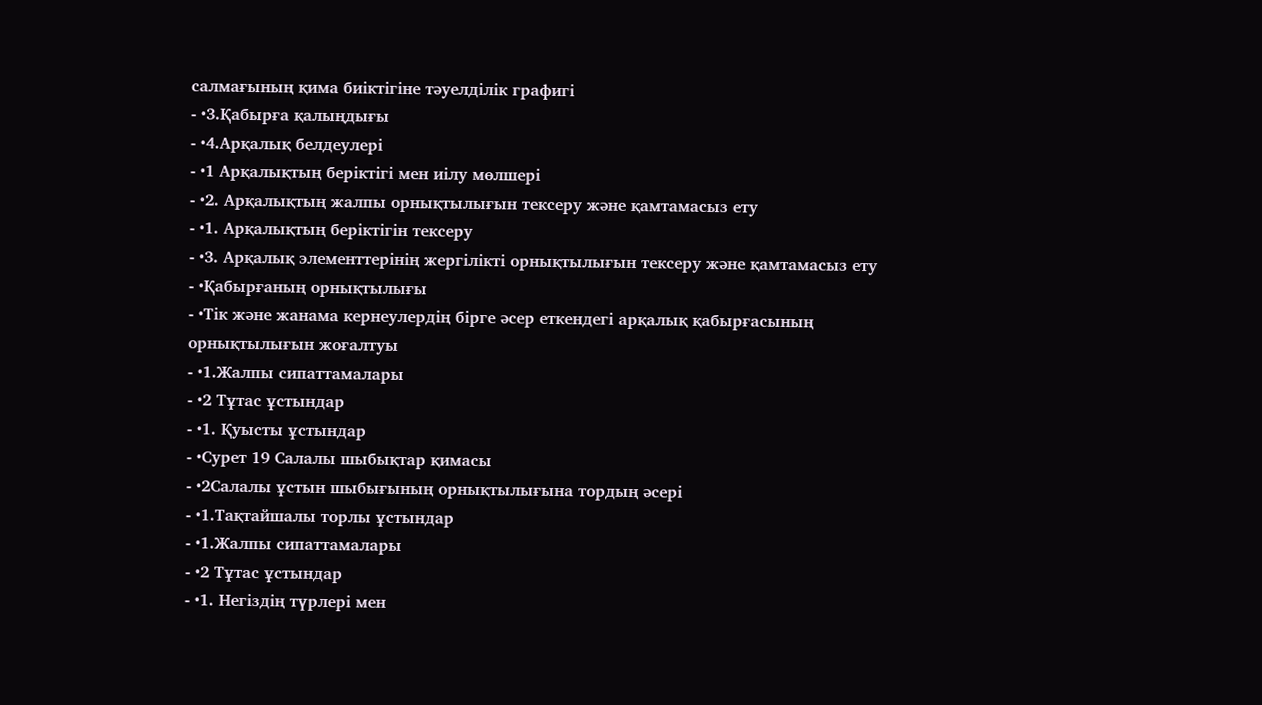салмағының қима биіктігіне тәуелділік графигі
- •3.Қабырға қалыңдығы
- •4.Арқалық белдеулері
- •1 Арқалықтың беріктігі мен иілу мөлшері
- •2. Арқалықтың жалпы орнықтылығын тексеру және қамтамасыз ету
- •1. Арқалықтың беріктігін тексеру
- •3. Арқалық элементтерінің жергілікті орнықтылығын тексеру және қамтамасыз ету
- •Қабырғаның орнықтылығы
- •Тік және жанама кернеулердің бірге әсер еткендегі арқалық қабырғасының орнықтылығын жоғалтуы
- •1.Жалпы сипаттамалары
- •2 Тұтас ұстындар
- •1. Қуысты ұстындар
- •Сурет 19 Салалы шыбықтар қимасы
- •2Салалы ұстын шыбығының орнықтылығына тордың әсері
- •1.Тақтайшалы торлы ұстындар
- •1.Жалпы сипаттамалары
- •2 Тұтас ұстындар
- •1. Негіздің түрлері мен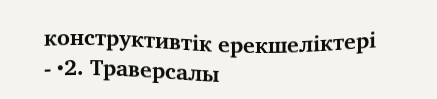конструктивтік ерекшеліктері
- •2. Траверсалы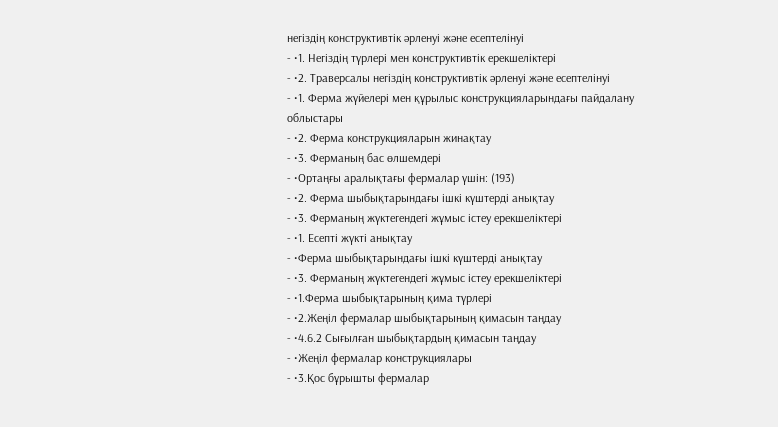негіздің конструктивтік әрленуі және есептелінуі
- •1. Негіздің түрлері мен конструктивтік ерекшеліктері
- •2. Траверсалы негіздің конструктивтік әрленуі және есептелінуі
- •1. Ферма жүйелері мен құрылыс конструкцияларындағы пайдалану облыстары
- •2. Ферма конструкцияларын жинақтау
- •3. Ферманың бас өлшемдері
- •Ортаңғы аралықтағы фермалар үшін: (193)
- •2. Ферма шыбықтарындағы ішкі күштерді анықтау
- •3. Ферманың жүктегендегі жұмыс істеу ерекшеліктері
- •1. Есепті жүкті анықтау
- •Ферма шыбықтарындағы ішкі күштерді анықтау
- •3. Ферманың жүктегендегі жұмыс істеу ерекшеліктері
- •1.Ферма шыбықтарының қима түрлері
- •2.Жеңіл фермалар шыбықтарының қимасын таңдау
- •4.6.2 Сығылған шыбықтардың қимасын таңдау
- •Жеңіл фермалар конструкциялары
- •3.Қос бұрышты фермалар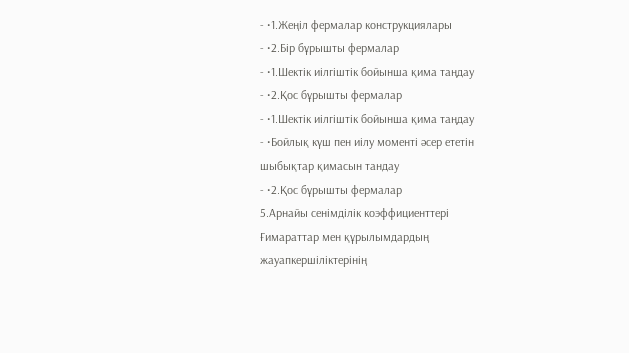- •1.Жеңіл фермалар конструкциялары
- •2.Бір бұрышты фермалар
- •1.Шектік иілгіштік бойынша қима таңдау
- •2.Қос бұрышты фермалар
- •1.Шектік иілгіштік бойынша қима таңдау
- •Бойлық күш пен иілу моменті әсер ететін шыбықтар қимасын тандау
- •2.Қос бұрышты фермалар
5.Арнайы сенімділік коэффициенттері
Ғимараттар мен құрылымдардың жауапкершіліктерінің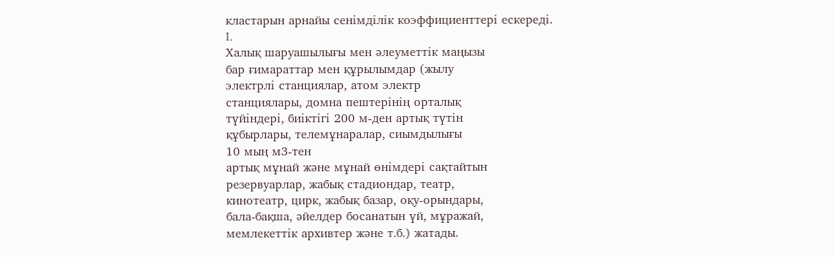кластарын арнайы сенімділік коэффициенттері ескереді.
I.
Халық шаруашылығы мен әлеуметтік маңызы
бар ғимараттар мен құрылымдар (жылу
электрлі станциялар, атом электр
станциялары, домна пештерінің орталық
түйіндері, биіктігі 200 м-ден артық түтін
құбырлары, телемұнаралар, сиымдылығы
10 мың м3-тен
артық мұнай және мұнай өнімдері сақтайтын
резервуарлар, жабық стадиондар, театр,
кинотеатр, цирк, жабық базар, оқу-орындары,
бала-бақша, әйелдер босанатын үй, мұражай,
мемлекеттік архивтер және т.б.) жатады.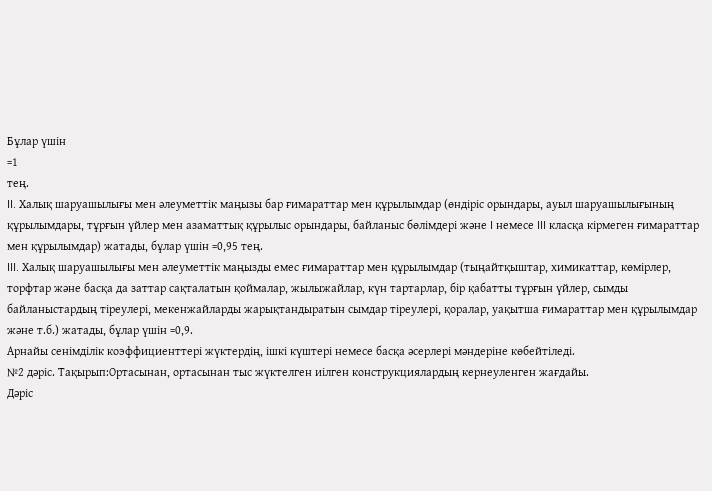Бұлар үшін
=1
тең.
II. Халық шаруашылығы мен әлеуметтік маңызы бар ғимараттар мен құрылымдар (өндіріс орындары, ауыл шаруашылығының құрылымдары, тұрғын үйлер мен азаматтық құрылыс орындары, байланыс бөлімдері және I немесе III класқа кірмеген ғимараттар мен құрылымдар) жатады, бұлар үшін =0,95 тең.
III. Халық шаруашылығы мен әлеуметтік маңызды емес ғимараттар мен құрылымдар (тыңайтқыштар, химикаттар, көмірлер, торфтар және басқа да заттар сақталатын қоймалар, жылыжайлар, күн тартарлар, бір қабатты тұрғын үйлер, сымды байланыстардың тіреулері, мекенжайларды жарықтандыратын сымдар тіреулері, қоралар, уақытша ғимараттар мен құрылымдар және т.б.) жатады, бұлар үшін =0,9.
Арнайы сенімділік коэффициенттері жүктердің, ішкі күштері немесе басқа әсерлері мәндеріне көбейтіледі.
№2 дәріс. Тақырып:Ортасынан, ортасынан тыс жүктелген иілген конструкциялардың кернеуленген жағдайы.
Дәріс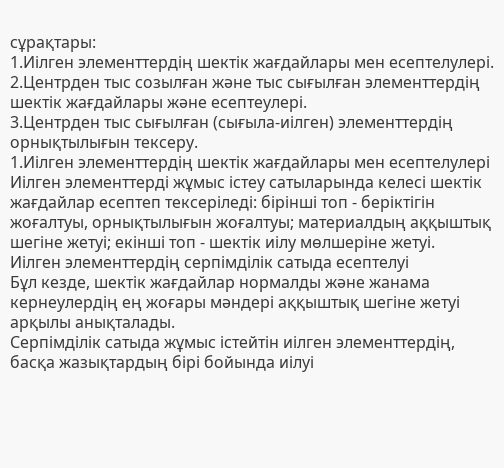сұрақтары:
1.Иілген элементтердің шектік жағдайлары мен есептелулері.
2.Центрден тыс созылған және тыс сығылған элементтердің шектік жағдайлары және есептеулері.
3.Центрден тыс сығылған (сығыла-иілген) элементтердің орнықтылығын тексеру.
1.Иілген элементтердің шектік жағдайлары мен есептелулері
Иілген элементтерді жұмыс істеу сатыларында келесі шектік жағдайлар есептеп тексеріледі: бірінші топ - беріктігін жоғалтуы, орнықтылығын жоғалтуы; материалдың аққыштық шегіне жетуі; екінші топ - шектік иілу мөлшеріне жетуі.
Иілген элементтердің серпімділік сатыда есептелуі
Бұл кезде, шектік жағдайлар нормалды және жанама кернеулердің ең жоғары мәндері аққыштық шегіне жетуі арқылы анықталады.
Серпімділік сатыда жұмыс істейтін иілген элементтердің, басқа жазықтардың бірі бойында иілуі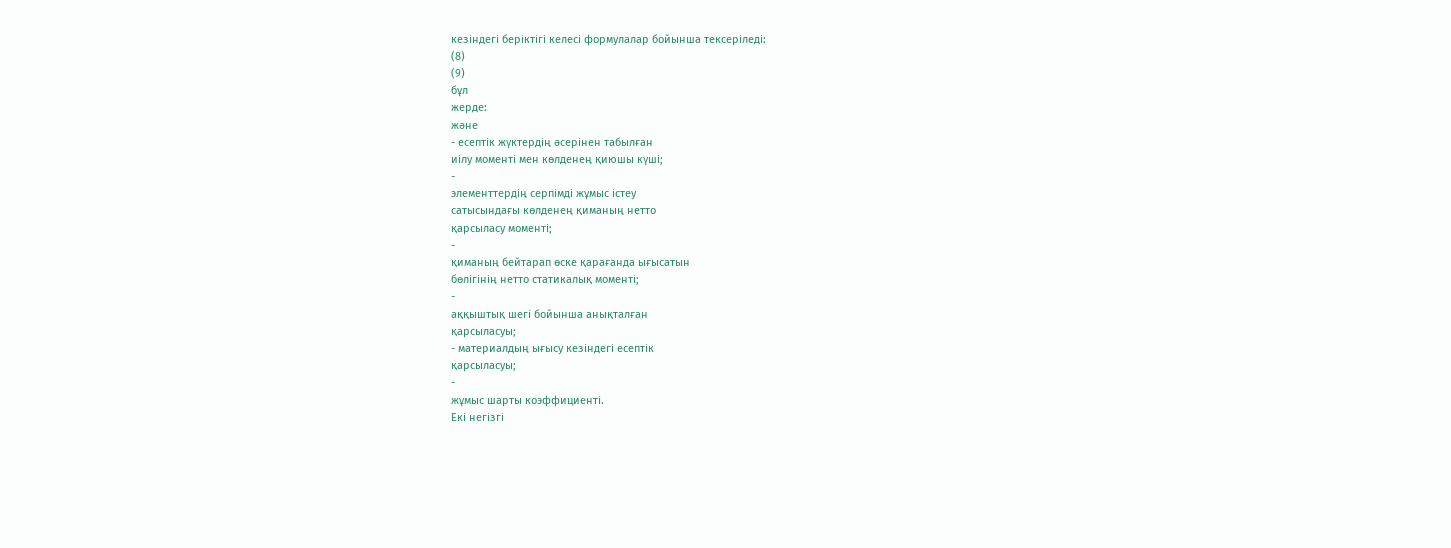кезіндегі беріктігі келесі формулалар бойынша тексеріледі:
(8)
(9)
бұл
жерде:
және
- есептік жүктердің әсерінен табылған
иілу моменті мен көлденең қиюшы күші;
-
элементтердің серпімді жұмыс істеу
сатысындағы көлденең қиманың нетто
қарсыласу моменті;
-
қиманың бейтарап өске қарағанда ығысатын
бөлігінің нетто статикалық моменті;
-
аққыштық шегі бойынша анықталған
қарсыласуы;
- материалдың ығысу кезіндегі есептік
қарсыласуы;
-
жұмыс шарты коэффициенті.
Екі негізгі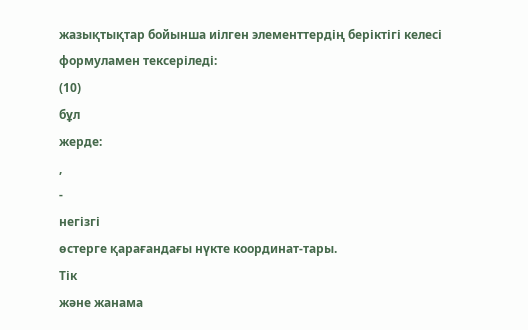жазықтықтар бойынша иілген элементтердің беріктігі келесі формуламен тексеріледі:
(10)
бұл
жерде:
,
-
негізгі
өстерге қарағандағы нүкте координат-тары.
Тік
және жанама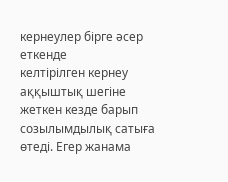кернеулер бірге әсер еткенде
келтірілген кернеу
аққыштық шегіне жеткен кезде барып
созылымдылық сатыға өтеді. Егер жанама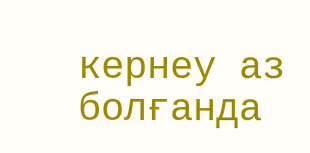кернеу аз болғанда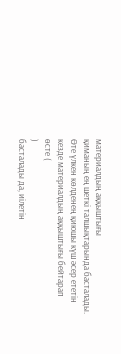материалдың аққыштығы
қиманың ең шеткі талшықтарында басталады.
Өте үлкен көлденең қиюшы күш әсер ететін
кезде материалдың аққыштығы бейтарап
өсте (
)
басталады да, иілетін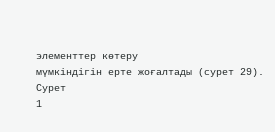элементтер көтеру
мүмкіндігін ерте жоғалтады (сурет 29).
Сурет
1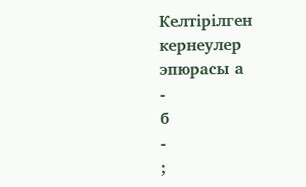Келтірілген
кернеулер эпюрасы а
-
б
-
;